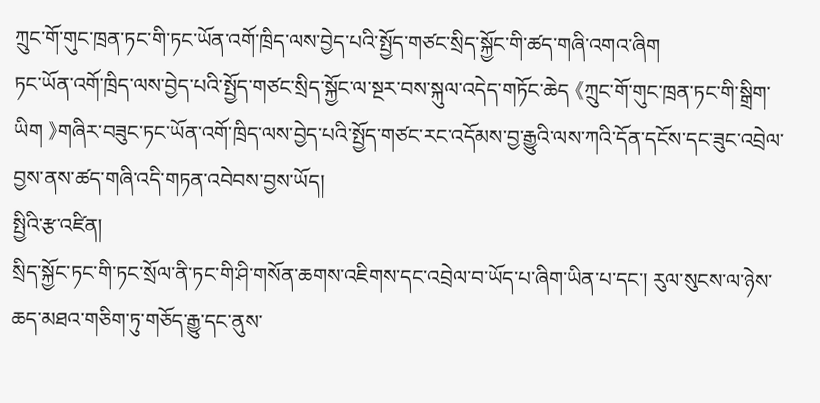ཀྲུང་གོ་གུང་ཁྲན་ཏང་གི་ཏང་ཡོན་འགོ་ཁྲིད་ལས་བྱེད་པའི་སྤྱོད་གཙང་སྲིད་སྐྱོང་གི་ཚད་གཞི་འགའ་ཞིག
ཏང་ཡོན་འགོ་ཁྲིད་ལས་བྱེད་པའི་སྤྱོད་གཙང་སྲིད་སྐྱོང་ལ་སྔར་བས་སྐུལ་འདེད་གཏོང་ཆེད 《ཀྲུང་གོ་གུང་ཁྲན་ཏང་གི་སྒྲིག་ཡིག 》གཞིར་བཟུང་ཏང་ཡོན་འགོ་ཁྲིད་ལས་བྱེད་པའི་སྤྱོད་གཙང་རང་འདོམས་བྱ་རྒྱུའི་ལས་ཀའི་དོན་དངོས་དང་ཟུང་འབྲེལ་བྱས་ནས་ཚད་གཞི་འདི་གཏན་འབེབས་བྱས་ཡོད།
སྤྱིའི་རྩ་འཛིན།
སྲིད་སྐྱོང་ཏང་གི་ཏང་སྲོལ་ནི་ཏང་གི་ཤི་གསོན་ཆགས་འཇིགས་དང་འབྲེལ་བ་ཡོད་པ་ཞིག་ཡིན་པ་དང་། རུལ་སུངས་ལ་ཉེས་ཆད་མཐའ་གཅིག་ཏུ་གཅོད་རྒྱུ་དང་ནུས་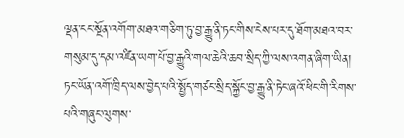ལྡན་ངང་སྔོན་འགོག་མཐའ་གཅིག་ཏུ་བྱ་རྒྱུ་ནི་ཏང་གིས་ངེས་པར་དུ་ཐོག་མཐའ་བར་གསུམ་དུ་དམ་འཛིན་ཡག་པོ་བྱ་རྒྱུའི་གལ་ཆེའི་ཆབ་སྲིད་ཀྱི་ལས་འགན་ཞིག་ཡིན། ཏང་ཡོན་འགོ་ཁྲིད་ལས་བྱེད་པའི་སྤྱོད་གཙང་སྲིད་སྐྱོང་བྱ་རྒྱུ་ནི་ཏེང་ཞའོ་ཕིང་གི་རིགས་པའི་གཞུང་ལུགས་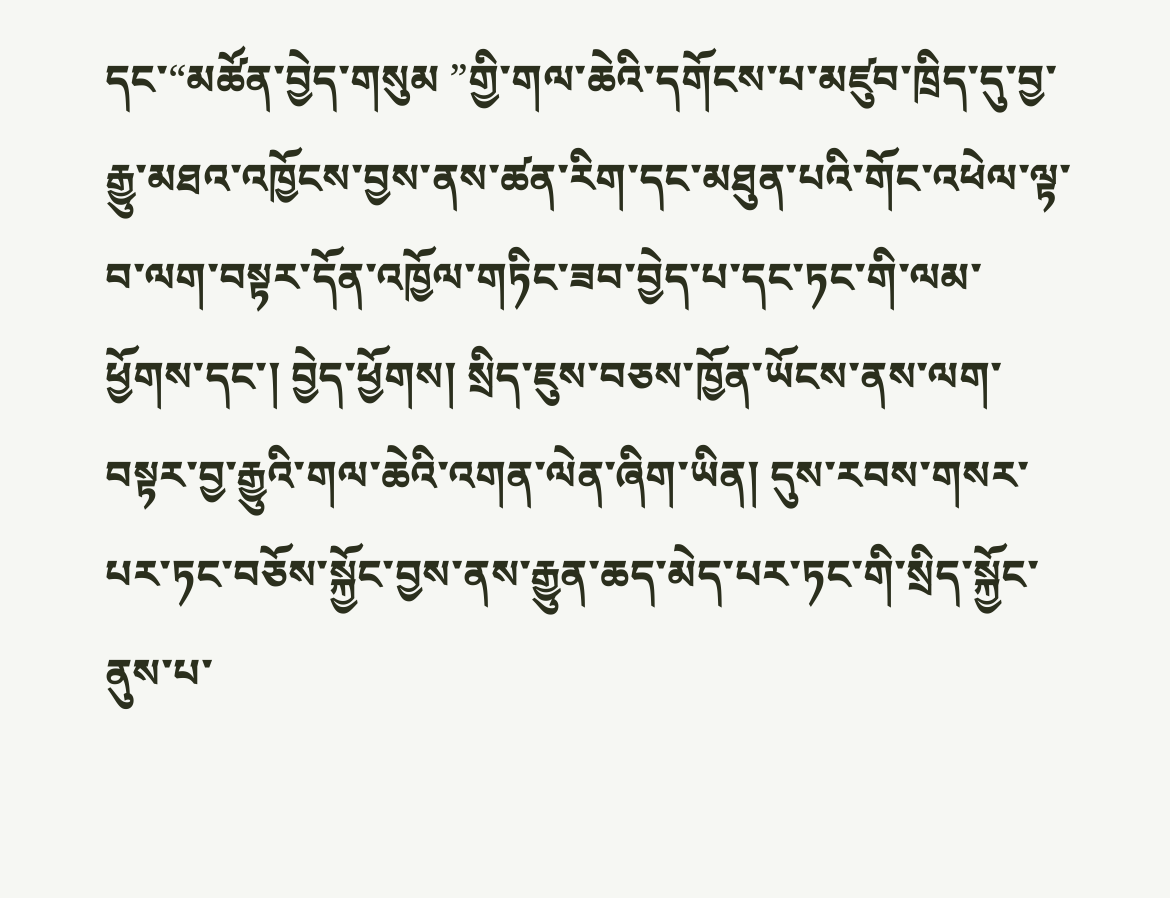དང་“མཚོན་བྱེད་གསུམ ”གྱི་གལ་ཆེའི་དགོངས་པ་མཛུབ་ཁྲིད་དུ་བྱ་རྒྱུ་མཐའ་འཁྱོངས་བྱས་ནས་ཚན་རིག་དང་མཐུན་པའི་གོང་འཕེལ་ལྟ་བ་ལག་བསྟར་དོན་འཁྱོལ་གཏིང་ཟབ་བྱེད་པ་དང་ཏང་གི་ལམ་ཕྱོགས་དང་། བྱེད་ཕྱོགས། སྲིད་ཇུས་བཅས་ཁྱོན་ཡོངས་ནས་ལག་བསྟར་བྱ་རྒྱུའི་གལ་ཆེའི་འགན་ལེན་ཞིག་ཡིན། དུས་རབས་གསར་པར་ཏང་བཅོས་སྐྱོང་བྱས་ནས་རྒྱུན་ཆད་མེད་པར་ཏང་གི་སྲིད་སྐྱོང་ནུས་པ་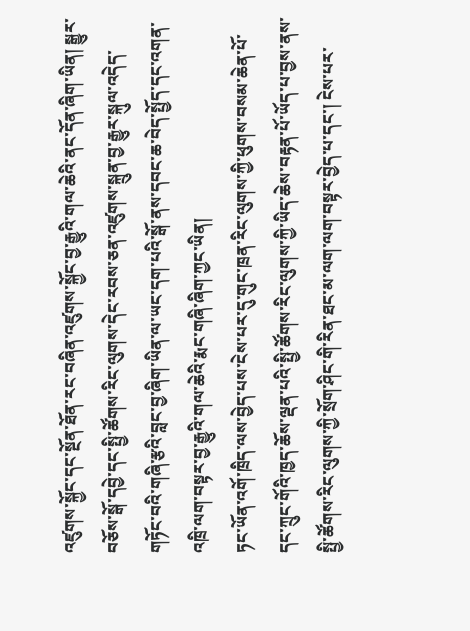འཛུགས་སྐྱོང་དང་སྔོན་ཐོན་རང་བཞིན་འཛུགས་སྐྱོང་བྱ་རྒྱུའི་གལ་ཆེའི་ནང་དོན་ཞིག་ཡིན། སྒྱུར་བཅོས་སྒོ་དབྱེ་དང་སྤྱི་ཚོགས་རིང་ལུགས་དེང་རབས་ཅན་འཛུགས་སྐྲུན་བྱ་རྒྱུར་སྐུལ་འདེད་གཏོང་བའི་གཞི་རྩའི་བླང་བྱ་ཞིག་ཡིན་ལ་ཡང་དག་པའི་སྒོ་ནས་དབང་ཆ་བེད་སྤྱོད་དང་འགན་འཁྲི་ལག་བསྟར་བྱ་རྒྱུའི་གལ་ཆེའི་རྨང་གཞི་ཞིག་ཀྱང་ཡིན།
ཏང་ཡོན་འགོ་ཁྲིད་ལས་བྱེད་པས་ངེས་པར་དུ་གུང་ཁྲན་རིང་ལུགས་ཀྱི་ཕུགས་བསམ་ཆེན་པོ་དང་ཀྲུང་གོའི་ཁྱད་ཆོས་ལྡན་པའི་སྤྱི་ཚོགས་རིང་ལུགས་ཀྱི་ཡིད་ཆེས་བརྟན་པོ་ཡོད་པ་བྱས་ནས་སྤྱི་ཚོགས་རིང་ལུགས་ཀྱི་སྲོག་ཤིང་གི་རིན་ཐང་མ་ལག་ལག་བསྟར་བྱེད་པ་དང་། ངེས་པར་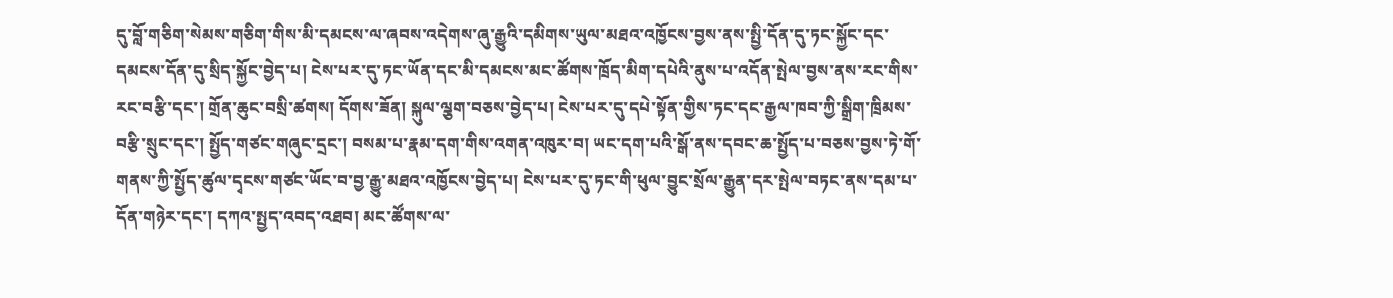དུ་བློ་གཅིག་སེམས་གཅིག་གིས་མི་དམངས་ལ་ཞབས་འདེགས་ཞུ་རྒྱུའི་དམིགས་ཡུལ་མཐའ་འཁྱོངས་བྱས་ནས་སྤྱི་དོན་དུ་ཏང་སྐྱོང་དང་དམངས་དོན་དུ་སྲིད་སྐྱོང་བྱེད་པ། ངེས་པར་དུ་ཏང་ཡོན་དང་མི་དམངས་མང་ཚོགས་ཁྲོད་མིག་དཔེའི་ནུས་པ་འདོན་སྤེལ་བྱས་ནས་རང་གིས་རང་བརྩི་དང་། གྲོན་ཆུང་བསྲི་ཚགས། དོགས་ཟོན། སྐུལ་ལྕག་བཅས་བྱེད་པ། ངེས་པར་དུ་དཔེ་སྟོན་གྱིས་ཏང་དང་རྒྱལ་ཁབ་ཀྱི་སྒྲིག་ཁྲིམས་བརྩི་སྲུང་དང་། སྤྱོད་གཙང་གཞུང་དྲང་། བསམ་པ་རྣམ་དག་གིས་འགན་འཁུར་བ། ཡང་དག་པའི་སྒོ་ནས་དབང་ཆ་སྤྱོད་པ་བཅས་བྱས་ཏེ་གོ་གནས་ཀྱི་སྤྱོད་ཚུལ་དྭངས་གཙང་ཡོང་བ་བྱ་རྒྱུ་མཐའ་འཁྱོངས་བྱེད་པ། ངེས་པར་དུ་ཏང་གི་ཕུལ་བྱུང་སྲོལ་རྒྱུན་དར་སྤེལ་བཏང་ནས་དམ་པ་དོན་གཉེར་དང་། དཀའ་སྤྱད་འབད་འཐབ། མང་ཚོགས་ལ་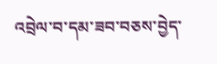འབྲེལ་བ་དམ་ཟབ་བཅས་བྱེད་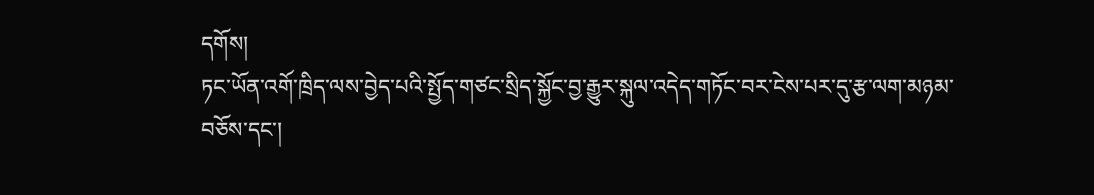དགོས།
ཏང་ཡོན་འགོ་ཁྲིད་ལས་བྱེད་པའི་སྤྱོད་གཙང་སྲིད་སྐྱོང་བྱ་རྒྱུར་སྐུལ་འདེད་གཏོང་བར་ངེས་པར་དུ་རྩ་ལག་མཉམ་བཅོས་དང་།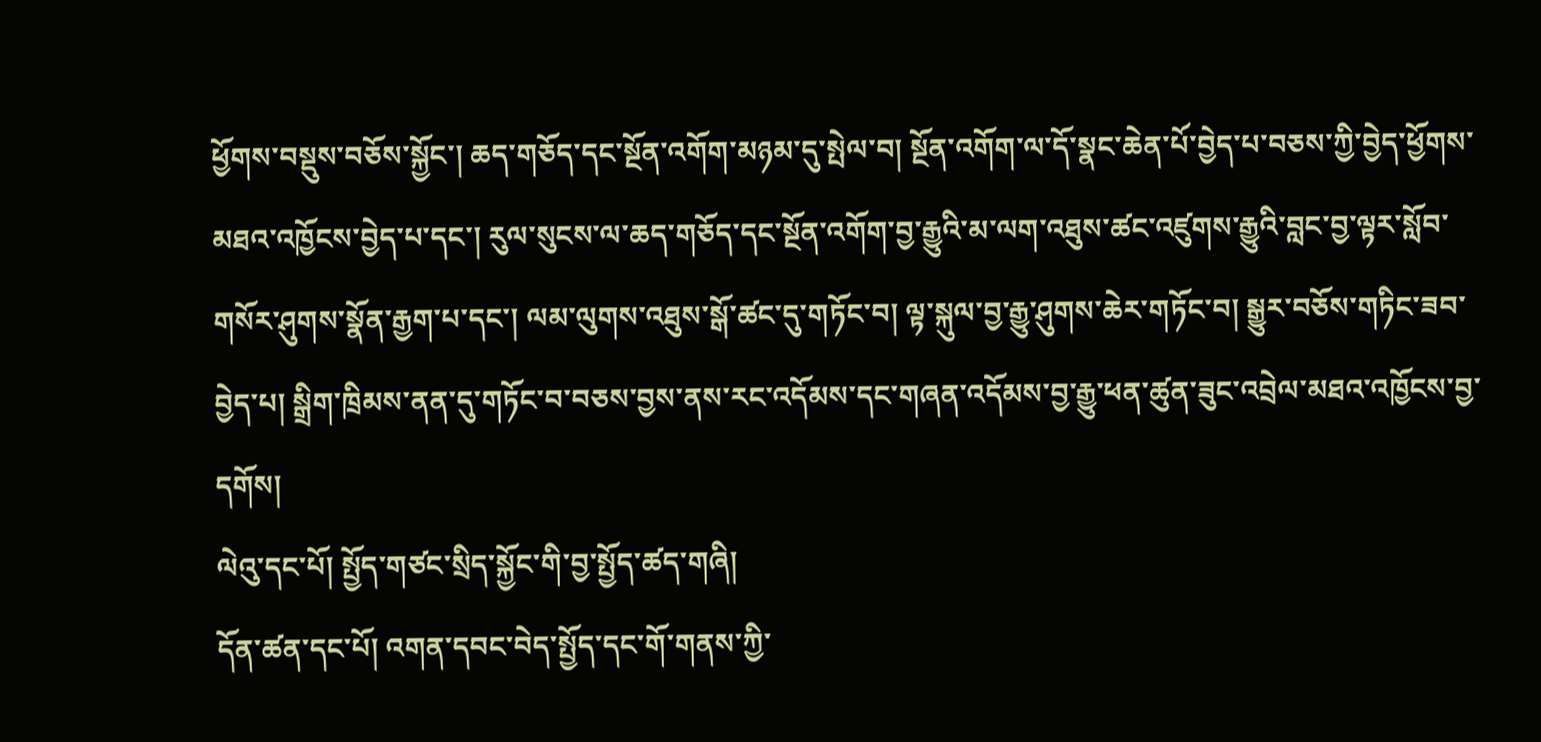ཕྱོགས་བསྡུས་བཅོས་སྐྱོང་། ཆད་གཅོད་དང་སྔོན་འགོག་མཉམ་དུ་སྤེལ་བ། སྔོན་འགོག་ལ་དོ་སྣང་ཆེན་པོ་བྱེད་པ་བཅས་ཀྱི་བྱེད་ཕྱོགས་མཐའ་འཁྱོངས་བྱེད་པ་དང་། རུལ་སུངས་ལ་ཆད་གཅོད་དང་སྔོན་འགོག་བྱ་རྒྱུའི་མ་ལག་འཐུས་ཚང་འཛུགས་རྒྱུའི་བླང་བྱ་ལྟར་སློབ་གསོར་ཤུགས་སྣོན་རྒྱག་པ་དང་། ལམ་ལུགས་འཐུས་སྒོ་ཚང་དུ་གཏོང་བ། ལྟ་སྐུལ་བྱ་རྒྱུ་ཤུགས་ཆེར་གཏོང་བ། སྒྱུར་བཅོས་གཏིང་ཟབ་བྱེད་པ། སྒྲིག་ཁྲིམས་ནན་དུ་གཏོང་བ་བཅས་བྱས་ནས་རང་འདོམས་དང་གཞན་འདོམས་བྱ་རྒྱུ་ཕན་ཚུན་ཟུང་འབྲེལ་མཐའ་འཁྱོངས་བྱ་དགོས།
ལེའུ་དང་པོ། སྤྱོད་གཙང་སྲིད་སྐྱོང་གི་བྱ་སྤྱོད་ཚད་གཞི།
དོན་ཚན་དང་པོ། འགན་དབང་བེད་སྤྱོད་དང་གོ་གནས་ཀྱི་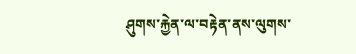ཤུགས་རྐྱེན་ལ་བརྟེན་ནས་ལུགས་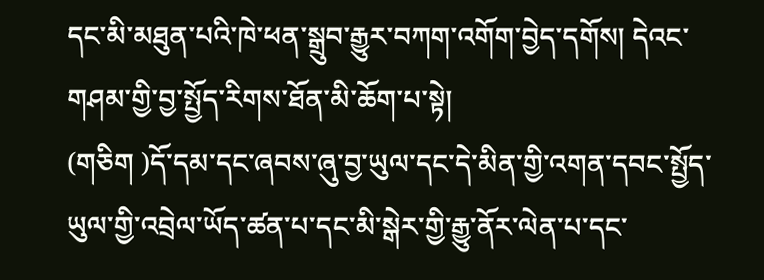དང་མི་མཐུན་པའི་ཁེ་ཕན་སྒྲུབ་རྒྱུར་བཀག་འགོག་བྱེད་དགོས། དེའང་གཤམ་གྱི་བྱ་སྤྱོད་རིགས་ཐོན་མི་ཆོག་པ་སྟེ།
(གཅིག )དོ་དམ་དང་ཞབས་ཞུ་བྱ་ཡུལ་དང་དེ་མིན་གྱི་འགན་དབང་སྤྱོད་ཡུལ་གྱི་འབྲེལ་ཡོད་ཚན་པ་དང་མི་སྒེར་གྱི་རྒྱུ་ནོར་ལེན་པ་དང་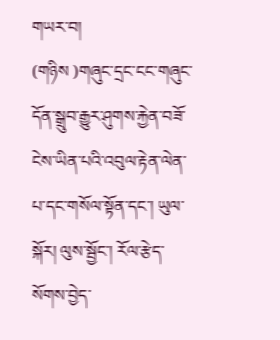གཡར་བ།
(གཉིས )གཞུང་དྲང་ངང་གཞུང་དོན་སྒྲུབ་རྒྱུར་ཤུགས་རྐྱེན་བཟོ་ངེས་ཡིན་པའི་འབུལ་རྟེན་ལེན་པ་དང་གསོལ་སྟོན་དང་། ཡུལ་སྐོར། ལུས་སྦྱོང་། རོལ་རྩེད་སོགས་བྱེད་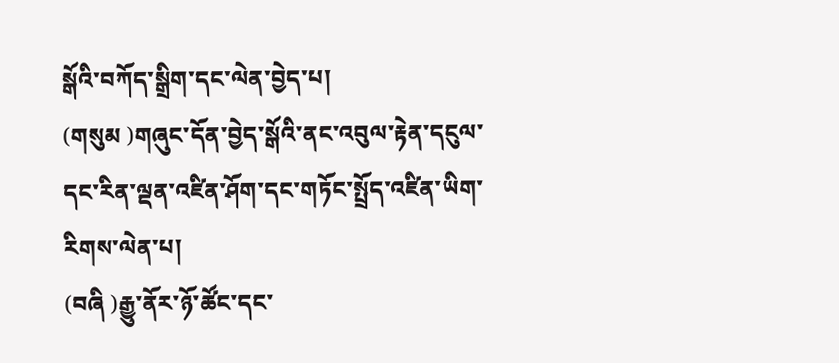སྒོའི་བཀོད་སྒྲིག་དང་ལེན་བྱེད་པ།
(གསུམ )གཞུང་དོན་བྱེད་སྒོའི་ནང་འབུལ་རྟེན་དངུལ་དང་རིན་ལྡན་འཛིན་ཤོག་དང་གཏོང་སྤྲོད་འཛིན་ཡིག་རིགས་ལེན་པ།
(བཞི )རྒྱུ་ནོར་ཉོ་ཚོང་དང་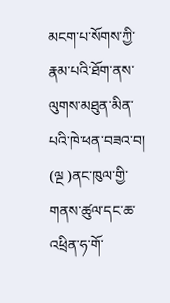མངག་པ་སོགས་ཀྱི་རྣམ་པའི་ཐོག་ནས་ལུགས་མཐུན་མིན་པའི་ཁེ་ཕན་བཟའ་བ།
(ལྔ )ནང་ཁུལ་གྱི་གནས་ཚུལ་དང་ཆ་འཕྲིན་ཧ་གོ་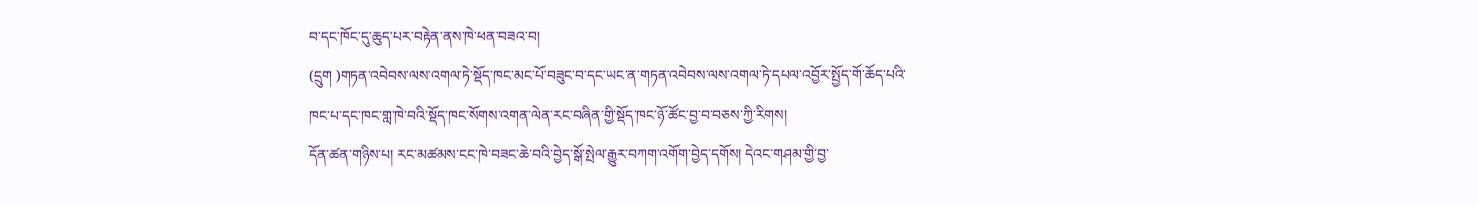བ་དང་ཁོང་དུ་ཆུད་པར་བརྟེན་ནས་ཁེ་ཕན་བཟའ་བ།
(དྲུག )གཏན་འབེབས་ལས་འགལ་ཏེ་སྡོད་ཁང་མང་པོ་བཟུང་བ་དང་ཡང་ན་གཏན་འབེབས་ལས་འགལ་ཏེ་དཔལ་འབྱོར་སྤྱོད་གོ་ཆོད་པའི་ཁང་པ་དང་ཁང་གླ་ཁེ་བའི་སྡོད་ཁང་སོགས་འགན་ལེན་རང་བཞིན་གྱི་སྡོད་ཁང་ཉོ་ཚོང་བྱ་བ་བཅས་ཀྱི་རིགས།
དོན་ཚན་གཉིས་པ། རང་མཚམས་ངང་ཁེ་བཟང་ཆེ་བའི་བྱེད་སྒོ་སྤེལ་རྒྱུར་བཀག་འགོག་བྱེད་དགོས། དེའང་གཤམ་གྱི་བྱ་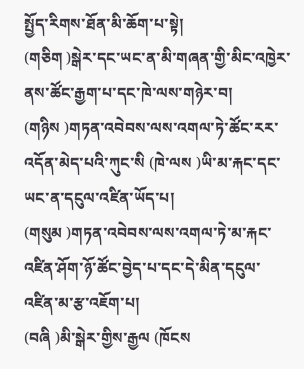སྤྱོད་རིགས་ཐོན་མི་ཆོག་པ་སྟེ།
(གཅིག )སྒེར་དང་ཡང་ན་མི་གཞན་གྱི་མིང་འཁྱེར་ནས་ཚོང་རྒྱག་པ་དང་ཁེ་ལས་གཉེར་བ།
(གཉིས )གཏན་འབེབས་ལས་འགལ་ཏེ་ཚོང་རར་འདོན་མེད་པའི་ཀུང་སི (ཁེ་ལས )ཡི་མ་རྐང་དང་ཡང་ན་དངུལ་འཛིན་ཡོད་པ།
(གསུམ )གཏན་འབེབས་ལས་འགལ་ཏེ་མ་རྐང་འཛིན་ཤོག་ཉོ་ཚོང་བྱེད་པ་དང་དེ་མིན་དངུལ་འཛིན་མ་རྩ་འཇོག་པ།
(བཞི )མི་སྒེར་གྱིས་རྒྱལ (ཁོངས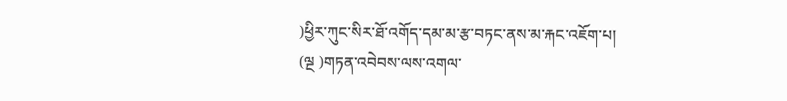)ཕྱིར་ཀུང་སིར་ཐོ་འགོད་དམ་མ་རྩ་བཏང་ནས་མ་རྐང་འཇོག་པ།
(ལྔ )གཏན་འབེབས་ལས་འགལ་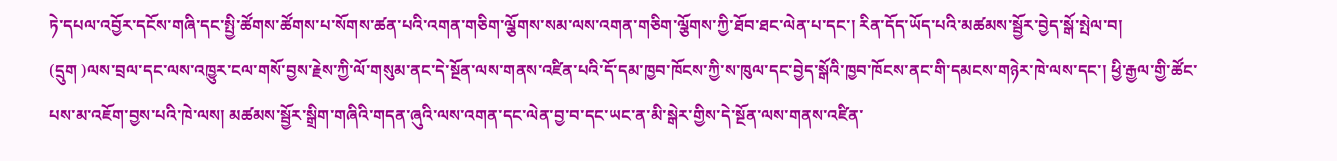ཏེ་དཔལ་འབྱོར་དངོས་གཞི་དང་སྤྱི་ཚོགས་ཚོགས་པ་སོགས་ཚན་པའི་འགན་གཅིག་ལྕོགས་སམ་ལས་འགན་གཅིག་ལྕོགས་ཀྱི་ཐོབ་ཐང་ལེན་པ་དང་། རིན་དོད་ཡོད་པའི་མཚམས་སྦྱོར་བྱེད་སྒོ་སྤེལ་བ།
(དྲུག )ལས་བྲལ་དང་ལས་འཁྱུར་ངལ་གསོ་བྱས་རྗེས་ཀྱི་ལོ་གསུམ་ནང་དེ་སྔོན་ལས་གནས་འཛིན་པའི་དོ་དམ་ཁྱབ་ཁོངས་ཀྱི་ས་ཁུལ་དང་བྱེད་སྒོའི་ཁྱབ་ཁོངས་ནང་གི་དམངས་གཉེར་ཁེ་ལས་དང་། ཕྱི་རྒྱལ་གྱི་ཚོང་པས་མ་འཇོག་བྱས་པའི་ཁེ་ལས། མཚམས་སྦྱོར་སྒྲིག་གཞིའི་གདན་ཞུའི་ལས་འགན་དང་ལེན་བྱ་བ་དང་ཡང་ན་མི་སྒེར་གྱིས་དེ་སྔོན་ལས་གནས་འཛིན་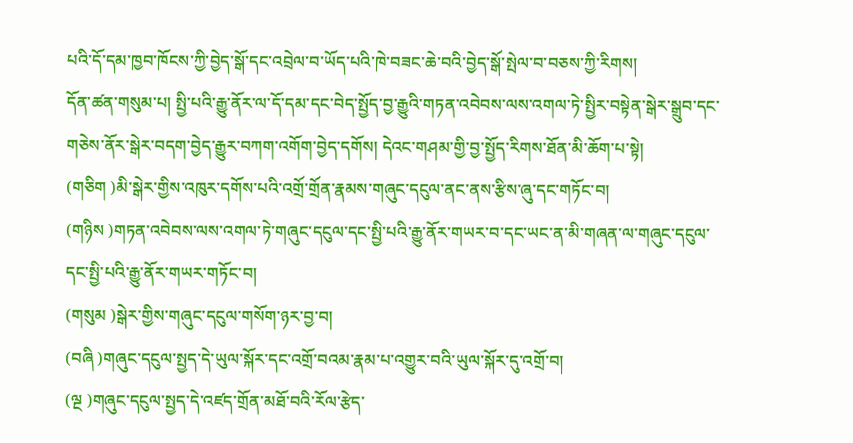པའི་དོ་དམ་ཁྱབ་ཁོངས་ཀྱི་བྱེད་སྒོ་དང་འབྲེལ་བ་ཡོད་པའི་ཁེ་བཟང་ཆེ་བའི་བྱེད་སྒོ་སྤེལ་བ་བཅས་ཀྱི་རིགས།
དོན་ཚན་གསུམ་པ། སྤྱི་པའི་རྒྱུ་ནོར་ལ་དོ་དམ་དང་བེད་སྤྱོད་བྱ་རྒྱུའི་གཏན་འབེབས་ལས་འགལ་ཏེ་སྤྱིར་བསྟེན་སྒེར་སྒྲུབ་དང་གཅེས་ནོར་སྒེར་བདག་བྱེད་རྒྱུར་བཀག་འགོག་བྱེད་དགོས། དེའང་གཤམ་གྱི་བྱ་སྤྱོད་རིགས་ཐོན་མི་ཆོག་པ་སྟེ།
(གཅིག )མི་སྒེར་གྱིས་འཁུར་དགོས་པའི་འགྲོ་གྲོན་རྣམས་གཞུང་དངུལ་ནང་ནས་རྩིས་ཞུ་དང་གཏོང་བ།
(གཉིས )གཏན་འབེབས་ལས་འགལ་ཏེ་གཞུང་དངུལ་དང་སྤྱི་པའི་རྒྱུ་ནོར་གཡར་བ་དང་ཡང་ན་མི་གཞན་ལ་གཞུང་དངུལ་དང་སྤྱི་པའི་རྒྱུ་ནོར་གཡར་གཏོང་བ།
(གསུམ )སྒེར་གྱིས་གཞུང་དངུལ་གསོག་ཉར་བྱ་བ།
(བཞི )གཞུང་དངུལ་སྤྱད་དེ་ཡུལ་སྐོར་དང་འགྲོ་བའམ་རྣམ་པ་འགྱུར་བའི་ཡུལ་སྐོར་དུ་འགྲོ་བ།
(ལྔ )གཞུང་དངུལ་སྤྱད་དེ་འཛད་གྲོན་མཐོ་བའི་རོལ་རྩེད་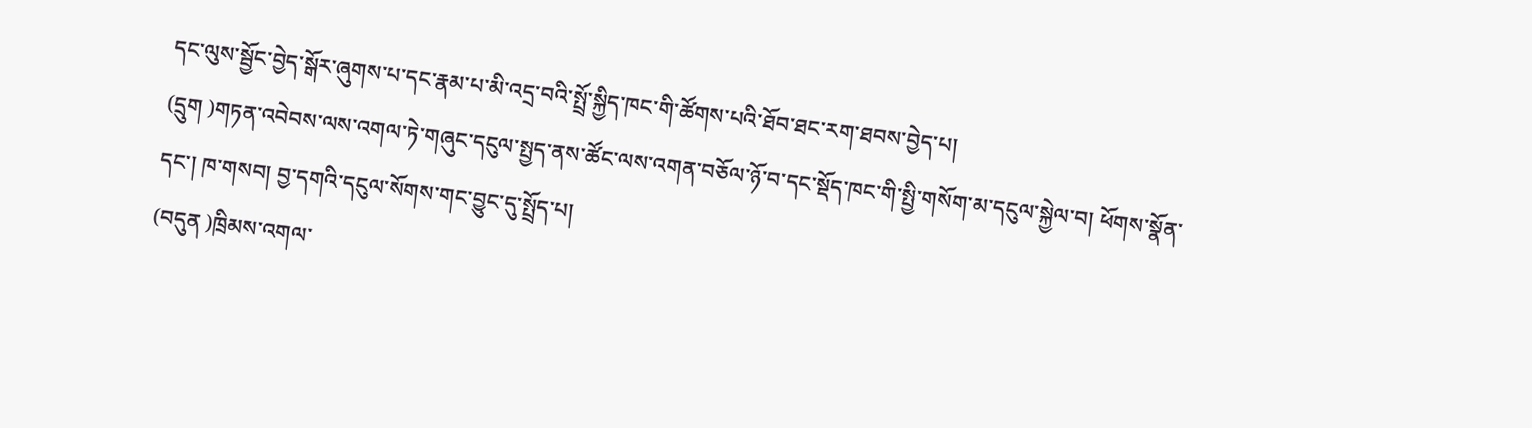དང་ལུས་སྦྱོང་བྱེད་སྒོར་ཞུགས་པ་དང་རྣམ་པ་མི་འདྲ་བའི་སྤྲོ་སྐྱིད་ཁང་གི་ཚོགས་པའི་ཐོབ་ཐང་རག་ཐབས་བྱེད་པ།
(དྲུག )གཏན་འབེབས་ལས་འགལ་ཏེ་གཞུང་དངུལ་སྤྱད་ནས་ཚོང་ལས་འགན་བཅོལ་ཉོ་བ་དང་སྡོད་ཁང་གི་སྤྱི་གསོག་མ་དངུལ་སྐྱེལ་བ། ཕོགས་སྣོན་དང་། ཁ་གསབ། བྱ་དགའི་དངུལ་སོགས་གང་བྱུང་དུ་སྤྲོད་པ།
(བདུན )ཁྲིམས་འགལ་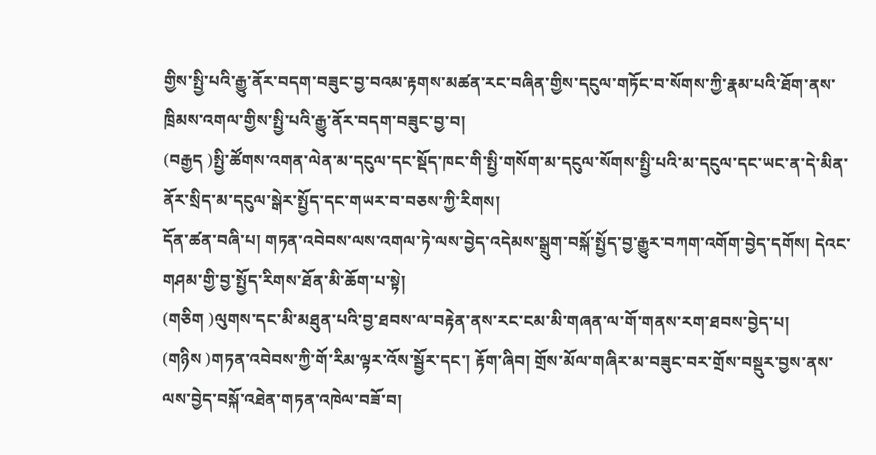གྱིས་སྤྱི་པའི་རྒྱུ་ནོར་བདག་བཟུང་བྱ་བའམ་རྟགས་མཚན་རང་བཞིན་གྱིས་དངུལ་གཏོང་བ་སོགས་ཀྱི་རྣམ་པའི་ཐོག་ནས་ཁྲིམས་འགལ་གྱིས་སྤྱི་པའི་རྒྱུ་ནོར་བདག་བཟུང་བྱ་བ།
(བརྒྱད )སྤྱི་ཚོགས་འགན་ལེན་མ་དངུལ་དང་སྡོད་ཁང་གི་སྤྱི་གསོག་མ་དངུལ་སོགས་སྤྱི་པའི་མ་དངུལ་དང་ཡང་ན་དེ་མིན་ནོར་སྲིད་མ་དངུལ་སྒེར་སྤྱོད་དང་གཡར་བ་བཅས་ཀྱི་རིགས།
དོན་ཚན་བཞི་པ། གཏན་འབེབས་ལས་འགལ་ཏེ་ལས་བྱེད་འདེམས་སྒྲུག་བསྐོ་སྤྱོད་བྱ་རྒྱུར་བཀག་འགོག་བྱེད་དགོས། དེའང་གཤམ་གྱི་བྱ་སྤྱོད་རིགས་ཐོན་མི་ཆོག་པ་སྟེ།
(གཅིག )ལུགས་དང་མི་མཐུན་པའི་བྱ་ཐབས་ལ་བརྟེན་ནས་རང་ངམ་མི་གཞན་ལ་གོ་གནས་རག་ཐབས་བྱེད་པ།
(གཉིས )གཏན་འབེབས་ཀྱི་གོ་རིམ་ལྟར་འོས་སྦྱོར་དང་། རྟོག་ཞིབ། གྲོས་མོལ་གཞིར་མ་བཟུང་བར་གྲོས་བསྡུར་བྱས་ནས་ལས་བྱེད་བསྐོ་འཐེན་གཏན་འཁེལ་བཟོ་བ།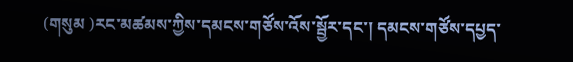(གསུམ )རང་མཚམས་ཀྱིས་དམངས་གཙོས་འོས་སྦྱོར་དང་། དམངས་གཙོས་དཔྱད་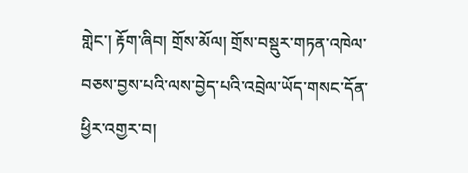གླེང་། རྟོག་ཞིབ། གྲོས་མོལ། གྲོས་བསྡུར་གཏན་འཁེལ་བཅས་བྱས་པའི་ལས་བྱེད་པའི་འབྲེལ་ཡོད་གསང་དོན་ཕྱིར་འགྱར་བ།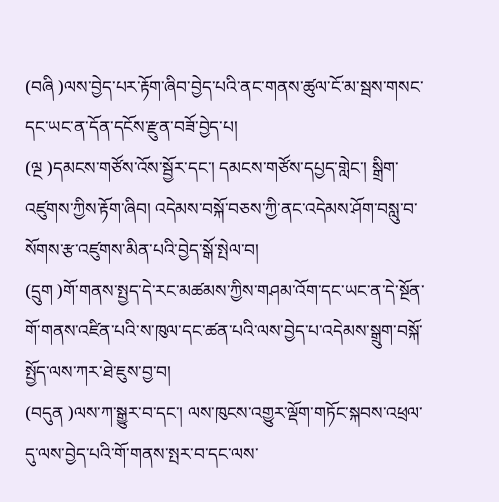(བཞི )ལས་བྱེད་པར་རྟོག་ཞིབ་བྱེད་པའི་ནང་གནས་ཚུལ་ངོ་མ་སྦས་གསང་དང་ཡང་ན་དོན་དངོས་རྫུན་བཟོ་བྱེད་པ།
(ལྔ )དམངས་གཙོས་འོས་སྦྱོར་དང་། དམངས་གཙོས་དཔྱད་གླེང་། སྒྲིག་འཛུགས་ཀྱིས་རྟོག་ཞིབ། འདེམས་བསྐོ་བཅས་ཀྱི་ནང་འདེམས་ཤོག་བསླུ་བ་སོགས་རྩ་འཛུགས་མིན་པའི་བྱེད་སྒོ་སྤེལ་བ།
(དྲུག )གོ་གནས་སྤྱད་དེ་རང་མཚམས་ཀྱིས་གཤམ་འོག་དང་ཡང་ན་དེ་སྔོན་གོ་གནས་འཛིན་པའི་ས་ཁུལ་དང་ཚན་པའི་ལས་བྱེད་པ་འདེམས་སྒྲུག་བསྐོ་སྤྱོད་ལས་ཀར་ཐེ་ཇུས་བྱ་བ།
(བདུན )ལས་ཀ་སྒྱུར་བ་དང་། ལས་ཁུངས་འགྱུར་ལྡོག་གཏོང་སྐབས་འཕྲལ་དུ་ལས་བྱེད་པའི་གོ་གནས་སྤར་བ་དང་ལས་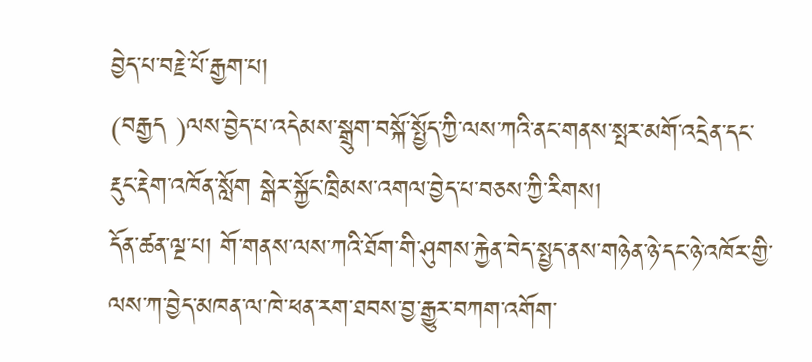བྱེད་པ་བརྗེ་པོ་རྒྱག་པ།
(བརྒྱད )ལས་བྱེད་པ་འདེམས་སྒྲུག་བསྐོ་སྤྱོད་ཀྱི་ལས་ཀའི་ནང་གནས་སྤར་མགོ་འདྲེན་དང་རྡུང་རྡེག་འཁོན་སློག སྒེར་སྐྱོང་ཁྲིམས་འགལ་བྱེད་པ་བཅས་ཀྱི་རིགས།
དོན་ཚན་ལྔ་པ། གོ་གནས་ལས་ཀའི་ཐོག་གི་ཤུགས་རྐྱེན་བེད་སྤྱད་ནས་གཉེན་ཉེ་དང་ཉེ་འཁོར་གྱི་ལས་ཀ་བྱེད་མཁན་ལ་ཁེ་ཕན་རག་ཐབས་བྱ་རྒྱུར་བཀག་འགོག་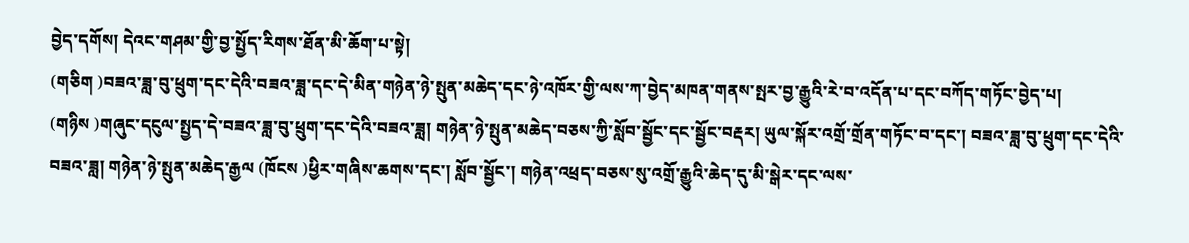བྱེད་དགོས། དེའང་གཤམ་གྱི་བྱ་སྤྱོད་རིགས་ཐོན་མི་ཆོག་པ་སྟེ།
(གཅིག )བཟའ་ཟླ་བུ་ཕྲུག་དང་དེའི་བཟའ་ཟླ་དང་དེ་མིན་གཉེན་ཉེ་སྤུན་མཆེད་དང་ཉེ་འཁོར་གྱི་ལས་ཀ་བྱེད་མཁན་གནས་སྤར་བྱ་རྒྱུའི་རེ་བ་འདོན་པ་དང་བཀོད་གཏོང་བྱེད་པ།
(གཉིས )གཞུང་དངུལ་སྤྱད་དེ་བཟའ་ཟླ་བུ་ཕྲུག་དང་དེའི་བཟའ་ཟླ། གཉེན་ཉེ་སྤུན་མཆེད་བཅས་ཀྱི་སློབ་སྦྱོང་དང་སྦྱོང་བརྡར། ཡུལ་སྐོར་འགྲོ་གྲོན་གཏོང་བ་དང་། བཟའ་ཟླ་བུ་ཕྲུག་དང་དེའི་བཟའ་ཟླ། གཉེན་ཉེ་སྤུན་མཆེད་རྒྱལ (ཁོངས )ཕྱིར་གཞིས་ཆགས་དང་། སློབ་སྦྱོང་། གཉེན་འཕྲད་བཅས་སུ་འགྲོ་རྒྱུའི་ཆེད་དུ་མི་སྒེར་དང་ལས་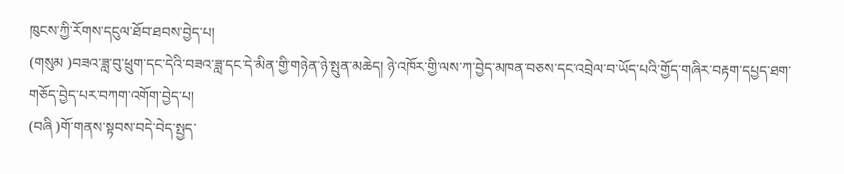ཁུངས་ཀྱི་རོགས་དངུལ་ཐོབ་ཐབས་བྱེད་པ།
(གསུམ )བཟའ་ཟླ་བུ་ཕྲུག་དང་དེའི་བཟའ་ཟླ་དང་དེ་མིན་གྱི་གཉེན་ཉེ་སྤུན་མཆེད། ཉེ་འཁོར་གྱི་ལས་ཀ་བྱེད་མཁན་བཅས་དང་འབྲེལ་བ་ཡོད་པའི་གྱོད་གཞིར་བརྟག་དཔྱད་ཐག་གཅོད་བྱེད་པར་བཀག་འགོག་བྱེད་པ།
(བཞི )གོ་གནས་སྟབས་བདེ་བེད་སྤྱད་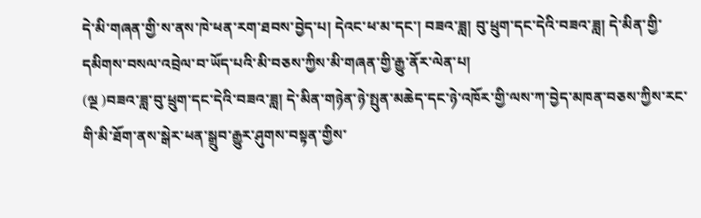དེ་མི་གཞན་གྱི་ས་ནས་ཁེ་ཕན་རག་ཐབས་བྱེད་པ། དེའང་ཕ་མ་དང་། བཟའ་ཟླ། བུ་ཕྲུག་དང་དེའི་བཟའ་ཟླ། དེ་མིན་གྱི་དམིགས་བསལ་འབྲེལ་བ་ཡོད་པའི་མི་བཅས་ཀྱིས་མི་གཞན་གྱི་རྒྱུ་ནོར་ལེན་པ།
(ལྔ )བཟའ་ཟླ་བུ་ཕྲུག་དང་དེའི་བཟའ་ཟླ། དེ་མིན་གཉེན་ཉེ་སྤུན་མཆེད་དང་ཉེ་འཁོར་གྱི་ལས་ཀ་བྱེད་མཁན་བཅས་ཀྱིས་རང་གི་མི་ཐོག་ནས་སྒེར་ཕན་སྒྲུབ་རྒྱུར་ཤུགས་བསྟན་གྱིས་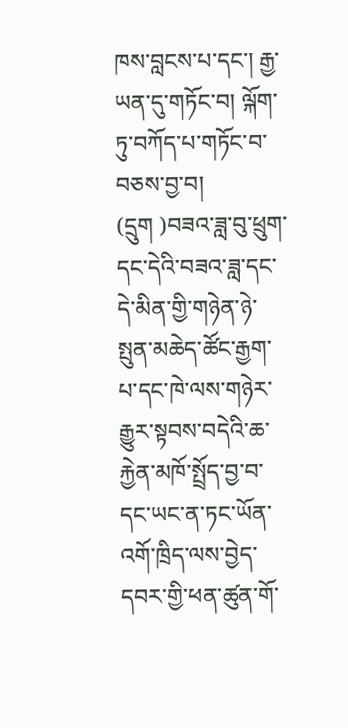ཁས་བླངས་པ་དང་། རྒྱ་ཡན་དུ་གཏོང་བ། ལྐོག་ཏུ་བཀོད་པ་གཏོང་བ་བཅས་བྱ་བ།
(དྲུག )བཟའ་ཟླ་བུ་ཕྲུག་དང་དེའི་བཟའ་ཟླ་དང་དེ་མིན་གྱི་གཉེན་ཉེ་སྤུན་མཆེད་ཚོང་རྒྱག་པ་དང་ཁེ་ལས་གཉེར་རྒྱུར་སྟབས་བདེའི་ཆ་རྐྱེན་མཁོ་སྤྲོད་བྱ་བ་དང་ཡང་ན་ཏང་ཡོན་འགོ་ཁྲིད་ལས་བྱེད་དབར་གྱི་ཕན་ཚུན་གོ་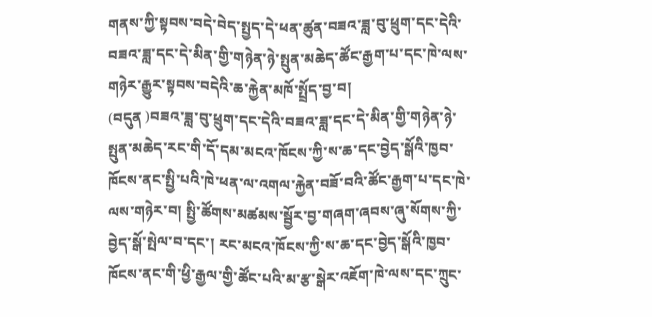གནས་ཀྱི་སྟབས་བདེ་བེད་སྤྱད་དེ་ཕན་ཚུན་བཟའ་ཟླ་བུ་ཕྲུག་དང་དེའི་བཟའ་ཟླ་དང་དེ་མིན་གྱི་གཉེན་ཉེ་སྤུན་མཆེད་ཚོང་རྒྱག་པ་དང་ཁེ་ལས་གཉེར་རྒྱུར་སྟབས་བདེའི་ཆ་རྐྱེན་མཁོ་སྤྲོད་བྱ་བ།
(བདུན )བཟའ་ཟླ་བུ་ཕྲུག་དང་དེའི་བཟའ་ཟླ་དང་དེ་མིན་གྱི་གཉེན་ཉེ་སྤུན་མཆེད་རང་གི་དོ་དམ་མངའ་ཁོངས་ཀྱི་ས་ཆ་དང་བྱེད་སྒོའི་ཁྱབ་ཁོངས་ནང་སྤྱི་པའི་ཁེ་ཕན་ལ་འགལ་རྐྱེན་བཟོ་བའི་ཚོང་རྒྱག་པ་དང་ཁེ་ལས་གཉེར་བ། སྤྱི་ཚོགས་མཚམས་སྦྱོར་བྱ་གཞག་ཞབས་ཞུ་སོགས་ཀྱི་བྱེད་སྒོ་སྤེལ་བ་དང་། རང་མངའ་ཁོངས་ཀྱི་ས་ཆ་དང་བྱེད་སྒོའི་ཁྱབ་ཁོངས་ནང་གི་ཕྱི་རྒྱལ་གྱི་ཚོང་པའི་མ་རྩ་སྒེར་འཇོག་ཁེ་ལས་དང་ཀྲུང་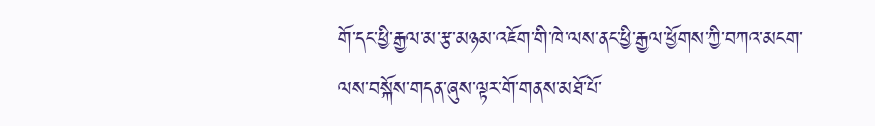གོ་དང་ཕྱི་རྒྱལ་མ་རྩ་མཉམ་འཇོག་གི་ཁེ་ལས་ནང་ཕྱི་རྒྱལ་ཕྱོགས་ཀྱི་བཀའ་མངག་ལས་བསྐོས་གདན་ཞུས་ལྟར་གོ་གནས་མཐོ་པོ་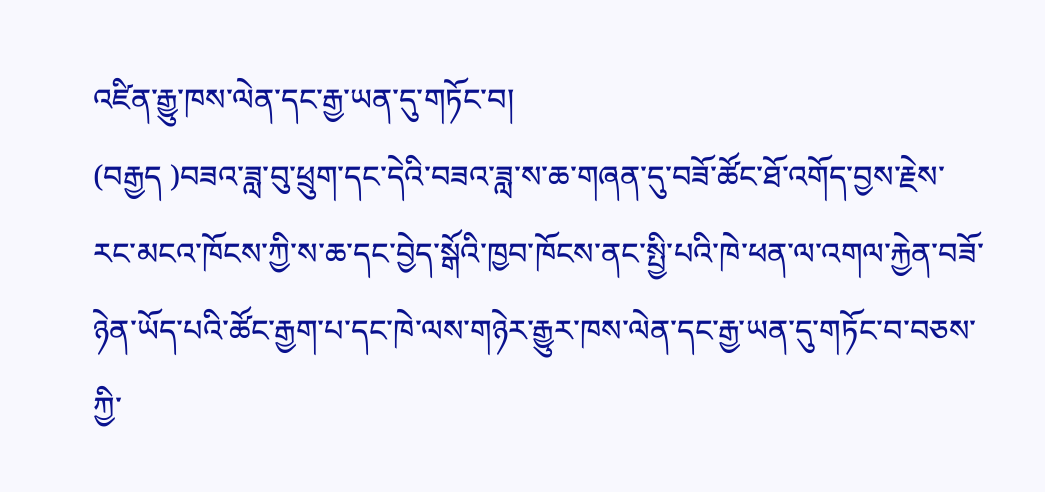འཛིན་རྒྱུ་ཁས་ལེན་དང་རྒྱ་ཡན་དུ་གཏོང་བ།
(བརྒྱད )བཟའ་ཟླ་བུ་ཕྲུག་དང་དེའི་བཟའ་ཟླ་ས་ཆ་གཞན་དུ་བཟོ་ཚོང་ཐོ་འགོད་བྱས་རྗེས་རང་མངའ་ཁོངས་ཀྱི་ས་ཆ་དང་བྱེད་སྒོའི་ཁྱབ་ཁོངས་ནང་སྤྱི་པའི་ཁེ་ཕན་ལ་འགལ་རྐྱེན་བཟོ་ཉེན་ཡོད་པའི་ཚོང་རྒྱག་པ་དང་ཁེ་ལས་གཉེར་རྒྱུར་ཁས་ལེན་དང་རྒྱ་ཡན་དུ་གཏོང་བ་བཅས་ཀྱི་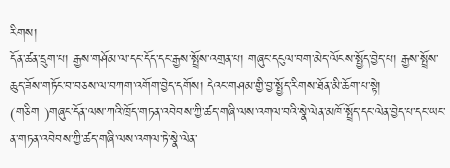རིགས།
དོན་ཚན་དྲུག་པ། རྒྱས་གཤོམ་ལ་དང་དོད་དང་རྒྱས་སྤྲོས་འགྲན་པ། གཞུང་དངུལ་བག་མེད་ལོངས་སྤྱོད་བྱེད་པ། རྒྱས་སྤྲོས་ཆུད་ཟོས་གཏོང་བ་བཅས་ལ་བཀག་འགོག་བྱེད་དགོས། དེའང་གཤམ་གྱི་བྱ་སྤྱོད་རིགས་ཐོན་མི་ཆོག་པ་སྟེ།
(གཅིག )གཞུང་དོན་ལས་ཀའི་ཁྲོད་གཏན་འབེབས་ཀྱི་ཚད་གཞི་ལས་འགལ་བའི་སྣེ་ལེན་མཁོ་སྤྲོད་དང་ལེན་བྱེད་པ་དང་ཡང་ན་གཏན་འབེབས་ཀྱི་ཚད་གཞི་ལས་འགལ་ཏེ་སྣེ་ལེན་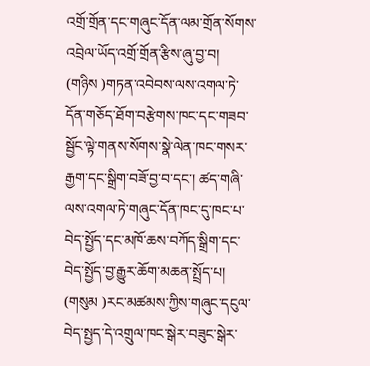འགྲོ་གྲོན་དང་གཞུང་དོན་ལམ་གྲོན་སོགས་འབྲེལ་ཡོད་འགྲོ་གྲོན་རྩིས་ཞུ་བྱ་བ།
(གཉིས )གཏན་འབེབས་ལས་འགལ་ཏེ་དོན་གཅོད་ཐོག་བརྩེགས་ཁང་དང་གཟབ་སྦྱོང་ལྟེ་གནས་སོགས་སྣེ་ལེན་ཁང་གསར་རྒྱག་དང་སྒྲིག་བཟོ་བྱ་བ་དང་། ཚད་གཞི་ལས་འགལ་ཏེ་གཞུང་དོན་ཁང་དུ་ཁང་པ་བེད་སྤྱོད་དང་མཁོ་ཆས་བཀོད་སྒྲིག་དང་བེད་སྤྱོད་བྱ་རྒྱུར་ཆོག་མཆན་སྤྲོད་པ།
(གསུམ )རང་མཚམས་ཀྱིས་གཞུང་དངུལ་བེད་སྤྱད་དེ་འགྲུལ་ཁང་སྒེར་བཟུང་སྒེར་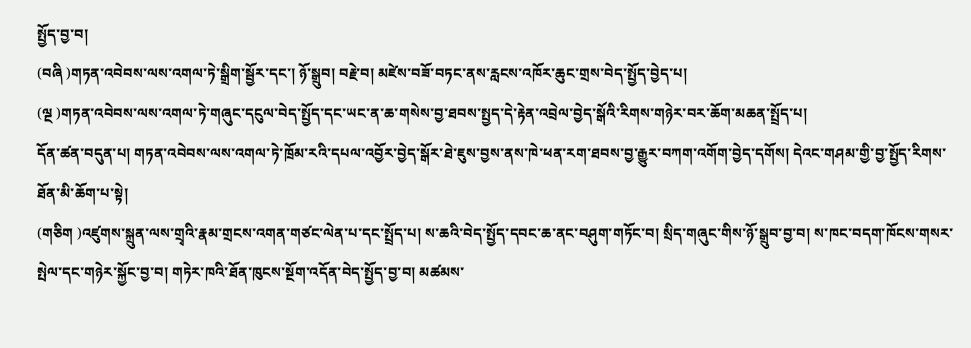སྤྱོད་བྱ་བ།
(བཞི )གཏན་འབེབས་ལས་འགལ་ཏེ་སྒྲིག་སྦྱོར་དང་། ཉོ་སྒྲུབ། བརྗེ་བ། མཛེས་བཟོ་བཏང་ནས་རླངས་འཁོར་ཆུང་གྲས་བེད་སྤྱོད་བྱེད་པ།
(ལྔ )གཏན་འབེབས་ལས་འགལ་ཏེ་གཞུང་དངུལ་བེད་སྤྱོད་དང་ཡང་ན་ཆ་གསེས་བྱ་ཐབས་སྤྱད་དེ་རྟེན་འབྲེལ་བྱེད་སྒོའི་རིགས་གཉེར་བར་ཆོག་མཆན་སྤྲོད་པ།
དོན་ཚན་བདུན་པ། གཏན་འབེབས་ལས་འགལ་ཏེ་ཁྲོམ་རའི་དཔལ་འབྱོར་བྱེད་སྒོར་ཐེ་ཇུས་བྱས་ནས་ཁེ་ཕན་རག་ཐབས་བྱ་རྒྱུར་བཀག་འགོག་བྱེད་དགོས། དེའང་གཤམ་གྱི་བྱ་སྤྱོད་རིགས་ཐོན་མི་ཆོག་པ་སྟེ།
(གཅིག )འཛུགས་སྐྲུན་ལས་གྲྭའི་རྣམ་གྲངས་འགན་གཙང་ལེན་པ་དང་སྤྲོད་པ། ས་ཆའི་བེད་སྤྱོད་དབང་ཆ་ནང་བཤུག་གཏོང་བ། སྲིད་གཞུང་གིས་ཉོ་སྒྲུབ་བྱ་བ། ས་ཁང་བདག་ཁོངས་གསར་སྤེལ་དང་གཉེར་སྐྱོང་བྱ་བ། གཏེར་ཁའི་ཐོན་ཁུངས་སྔོག་འདོན་བེད་སྤྱོད་བྱ་བ། མཚམས་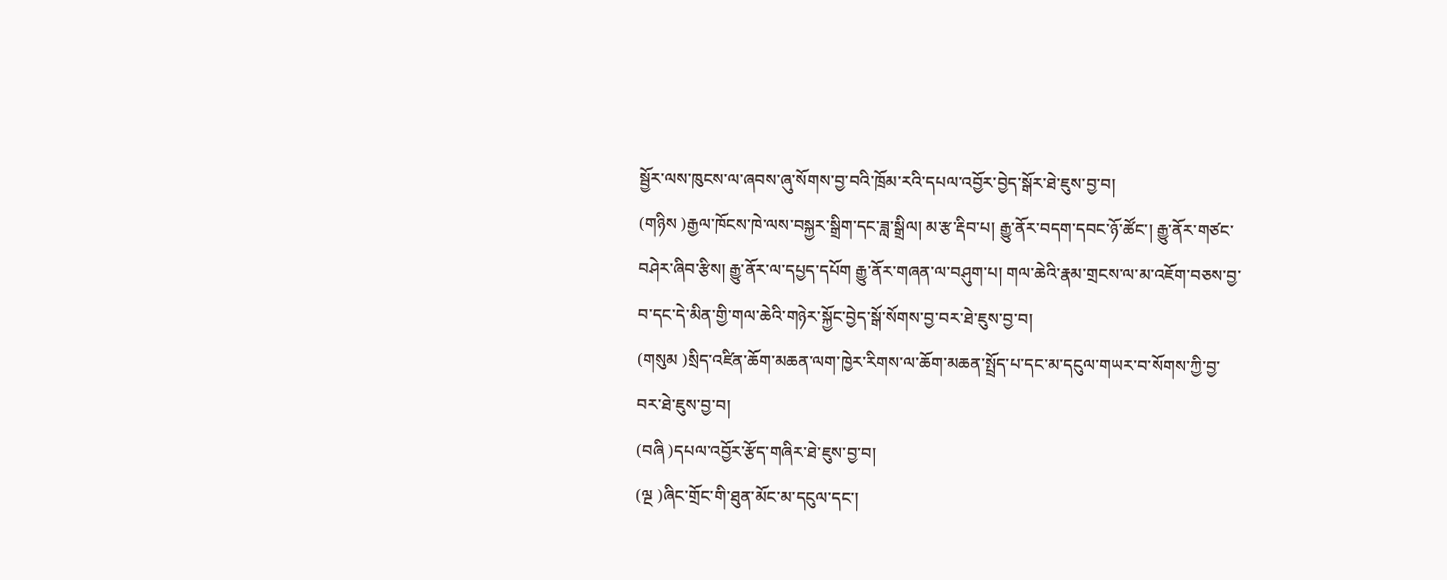སྦྱོར་ལས་ཁུངས་ལ་ཞབས་ཞུ་སོགས་བྱ་བའི་ཁྲོམ་རའི་དཔལ་འབྱོར་བྱེད་སྒོར་ཐེ་ཇུས་བྱ་བ།
(གཉིས )རྒྱལ་ཁོངས་ཁེ་ལས་བསྐྱར་སྒྲིག་དང་ཟླ་སྒྲིལ། མ་རྩ་རྡིབ་པ། རྒྱུ་ནོར་བདག་དབང་ཉོ་ཚོང་། རྒྱུ་ནོར་གཙང་བཤེར་ཞིབ་རྩིས། རྒྱུ་ནོར་ལ་དཔྱད་དཔོག རྒྱུ་ནོར་གཞན་ལ་བཤུག་པ། གལ་ཆེའི་རྣམ་གྲངས་ལ་མ་འཇོག་བཅས་བྱ་བ་དང་དེ་མིན་གྱི་གལ་ཆེའི་གཉེར་སྐྱོང་བྱེད་སྒོ་སོགས་བྱ་བར་ཐེ་ཇུས་བྱ་བ།
(གསུམ )སྲིད་འཛིན་ཆོག་མཆན་ལག་ཁྱེར་རིགས་ལ་ཆོག་མཆན་སྤྲོད་པ་དང་མ་དངུལ་གཡར་བ་སོགས་ཀྱི་བྱ་བར་ཐེ་ཇུས་བྱ་བ།
(བཞི )དཔལ་འབྱོར་རྩོད་གཞིར་ཐེ་ཇུས་བྱ་བ།
(ལྔ )ཞིང་གྲོང་གི་ཐུན་མོང་མ་དངུལ་དང་།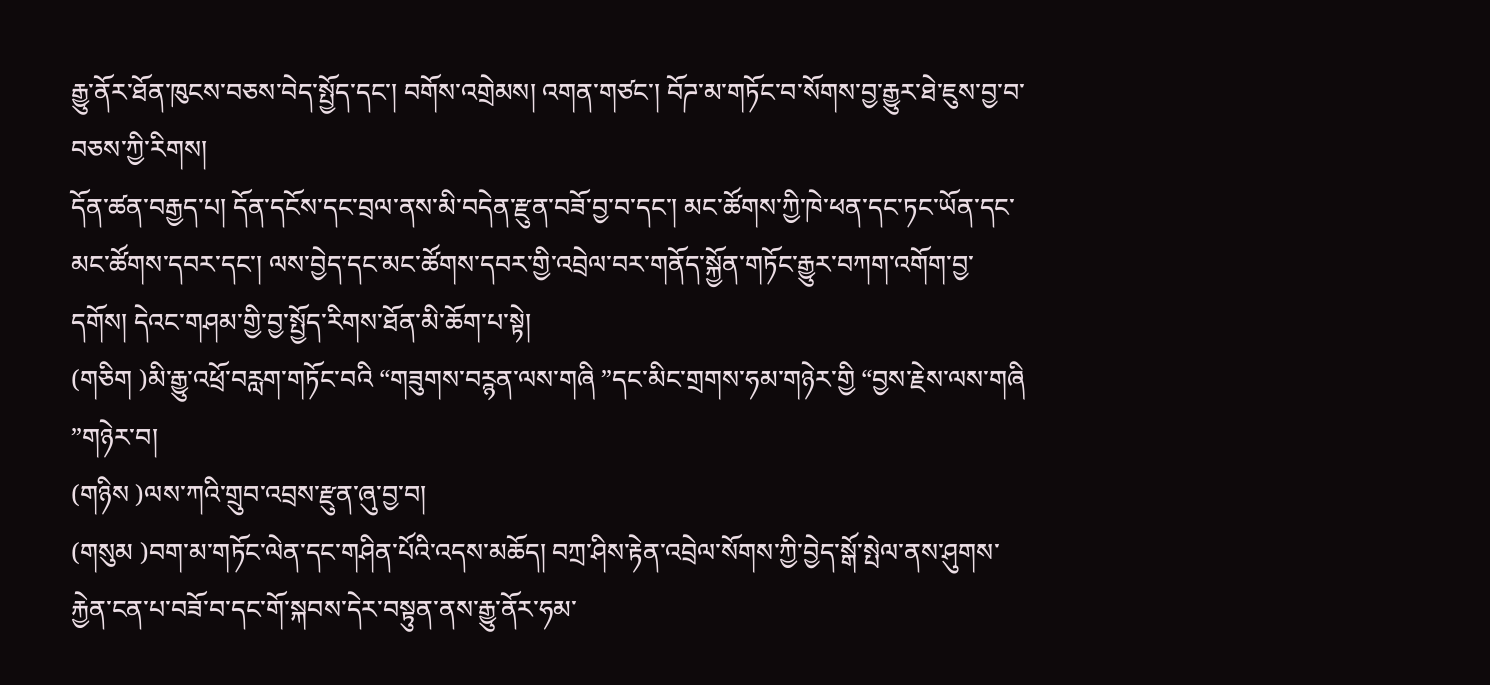རྒྱུ་ནོར་ཐོན་ཁུངས་བཅས་བེད་སྤྱོད་དང་། བགོས་འགྲེམས། འགན་གཙང་། བོཌ་མ་གཏོང་བ་སོགས་བྱ་རྒྱུར་ཐེ་ཇུས་བྱ་བ་བཅས་ཀྱི་རིགས།
དོན་ཚན་བརྒྱད་པ། དོན་དངོས་དང་བྲལ་ནས་མི་བདེན་རྫུན་བཟོ་བྱ་བ་དང་། མང་ཚོགས་ཀྱི་ཁེ་ཕན་དང་ཏང་ཡོན་དང་མང་ཚོགས་དབར་དང་། ལས་བྱེད་དང་མང་ཚོགས་དབར་གྱི་འབྲེལ་བར་གནོད་སྐྱོན་གཏོང་རྒྱུར་བཀག་འགོག་བྱ་དགོས། དེའང་གཤམ་གྱི་བྱ་སྤྱོད་རིགས་ཐོན་མི་ཆོག་པ་སྟེ།
(གཅིག )མི་རྒྱུ་འཕྲོ་བརླག་གཏོང་བའི “གཟུགས་བཪྙན་ལས་གཞི ”དང་མིང་གྲགས་ཧམ་གཉེར་གྱི “བྱས་རྗེས་ལས་གཞི ”གཉེར་བ།
(གཉིས )ལས་ཀའི་གྲུབ་འབྲས་རྫུན་ཞུ་བྱ་བ།
(གསུམ )བག་མ་གཏོང་ལེན་དང་གཤིན་པོའི་འདས་མཆོད། བཀྲ་ཤིས་རྟེན་འབྲེལ་སོགས་ཀྱི་བྱེད་སྒོ་སྤེལ་ནས་ཤུགས་རྐྱེན་ངན་པ་བཟོ་བ་དང་གོ་སྐབས་དེར་བསྟུན་ནས་རྒྱུ་ནོར་ཧམ་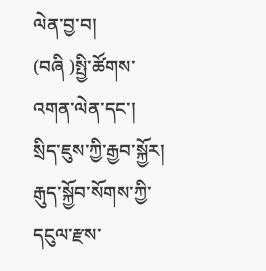ལེན་བྱ་བ།
(བཞི )སྤྱི་ཚོགས་འགན་ལེན་དང་། སྲིད་ཇུས་ཀྱི་རྒྱབ་སྐྱོར། རྒུད་སྐྱོབ་སོགས་ཀྱི་དངུལ་རྫས་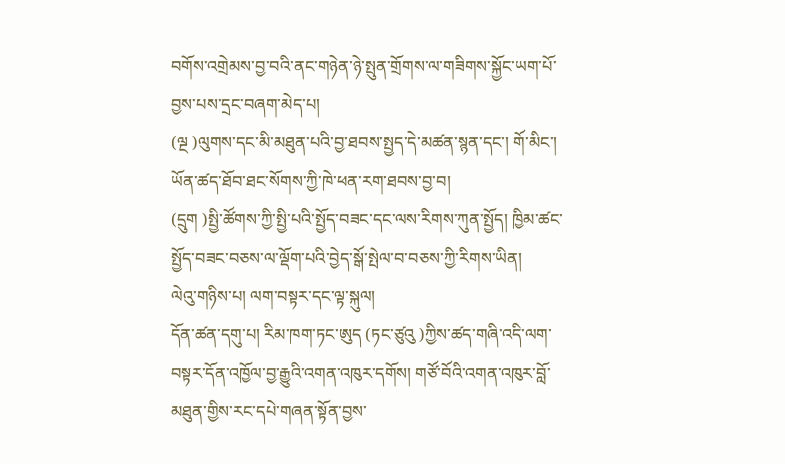བགོས་འགྲེམས་བྱ་བའི་ནང་གཉེན་ཉེ་སྤུན་གྲོགས་ལ་གཟིགས་སྐྱོང་ཡག་པོ་བྱས་པས་དྲང་བཞག་མེད་པ།
(ལྔ )ལུགས་དང་མི་མཐུན་པའི་བྱ་ཐབས་སྤྱད་དེ་མཚན་སྙན་དང་། གོ་མིང་། ཡོན་ཚད་ཐོབ་ཐང་སོགས་ཀྱི་ཁེ་ཕན་རག་ཐབས་བྱ་བ།
(དྲུག )སྤྱི་ཚོགས་ཀྱི་སྤྱི་པའི་སྤྱོད་བཟང་དང་ལས་རིགས་ཀུན་སྤྱོད། ཁྱིམ་ཚང་སྤྱོད་བཟང་བཅས་ལ་ལྡོག་པའི་བྱེད་སྒོ་སྤེལ་བ་བཅས་ཀྱི་རིགས་ཡིན།
ལེའུ་གཉིས་པ། ལག་བསྟར་དང་ལྟ་སྐུལ།
དོན་ཚན་དགུ་པ། རིམ་ཁག་ཏང་ཨུད (ཏང་ཙུའུ )ཀྱིས་ཚད་གཞི་འདི་ལག་བསྟར་དོན་འཁྱོལ་བྱ་རྒྱུའི་འགན་འཁུར་དགོས། གཙོ་བོའི་འགན་འཁུར་བློ་མཐུན་གྱིས་རང་དཔེ་གཞན་སྟོན་བྱས་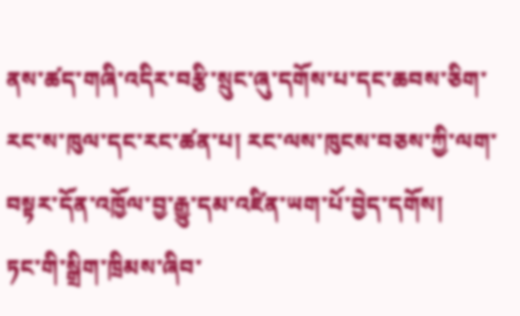ནས་ཚད་གཞི་འདིར་བརྩི་སྲུང་ཞུ་དགོས་པ་དང་ཆབས་ཅིག་རང་ས་ཁུལ་དང་རང་ཚན་པ། རང་ལས་ཁུངས་བཅས་ཀྱི་ལག་བསྟར་དོན་འཁྱོལ་བྱ་རྒྱུ་དམ་འཛིན་ཡག་པོ་བྱེད་དགོས།
ཏང་གི་སྒྲིག་ཁྲིམས་ཞིབ་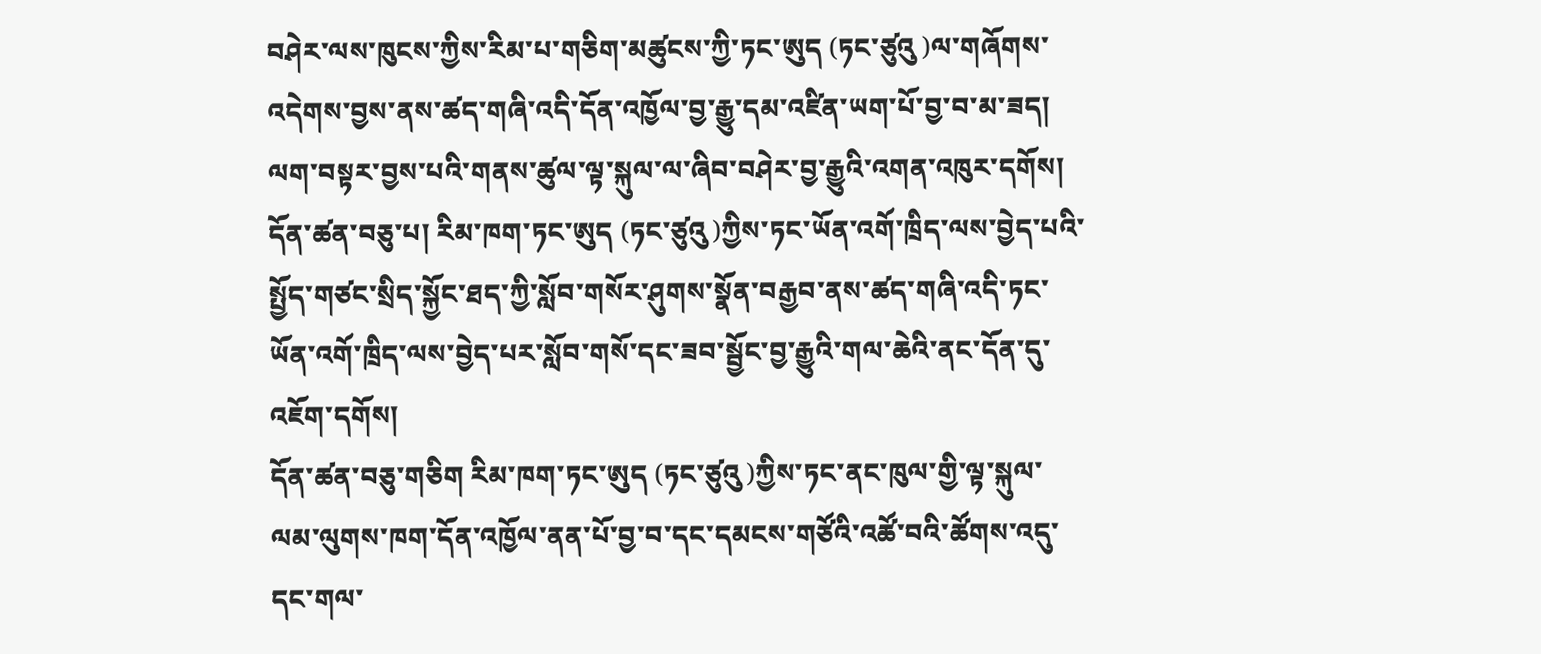བཤེར་ལས་ཁུངས་ཀྱིས་རིམ་པ་གཅིག་མཚུངས་ཀྱི་ཏང་ཨུད (ཏང་ཙུའུ )ལ་གཞོགས་འདེགས་བྱས་ནས་ཚད་གཞི་འདི་དོན་འཁྱོལ་བྱ་རྒྱུ་དམ་འཛིན་ཡག་པོ་བྱ་བ་མ་ཟད། ལག་བསྟར་བྱས་པའི་གནས་ཚུལ་ལྟ་སྐུལ་ལ་ཞིབ་བཤེར་བྱ་རྒྱུའི་འགན་འཁུར་དགོས།
དོན་ཚན་བཅུ་པ། རིམ་ཁག་ཏང་ཨུད (ཏང་ཙུའུ )ཀྱིས་ཏང་ཡོན་འགོ་ཁྲིད་ལས་བྱེད་པའི་སྤྱོད་གཙང་སྲིད་སྐྱོང་ཐད་ཀྱི་སློབ་གསོར་ཤུགས་སྣོན་བརྒྱབ་ནས་ཚད་གཞི་འདི་ཏང་ཡོན་འགོ་ཁྲིད་ལས་བྱེད་པར་སློབ་གསོ་དང་ཟབ་སྦྱོང་བྱ་རྒྱུའི་གལ་ཆེའི་ནང་དོན་དུ་འཇོག་དགོས།
དོན་ཚན་བཅུ་གཅིག རིམ་ཁག་ཏང་ཨུད (ཏང་ཙུའུ )ཀྱིས་ཏང་ནང་ཁུལ་གྱི་ལྟ་སྐུལ་ལམ་ལུགས་ཁག་དོན་འཁྱོལ་ནན་པོ་བྱ་བ་དང་དམངས་གཙོའི་འཚོ་བའི་ཚོགས་འདུ་དང་གལ་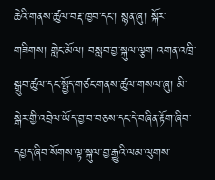ཆེའི་གནས་ཚུལ་བརྡ་ཁྱབ་དང་། སྙན་ཞུ། སྐོར་གཟིགས། གླེང་མོལ། བསླབ་བྱ་སྐུལ་ལྕག འགན་འཁྲི་སྒྲུབ་ཚུལ་དང་སྤྱོད་གཙང་གནས་ཚུལ་གསལ་ཞུ། མི་སྒེར་གྱི་འབྲེལ་ཡོད་བྱ་བ་བཅས་དང་དེ་བཞིན་རྟོག་ཞིབ་དཔྱད་ཞིབ་སོགས་ལྟ་སྐུལ་བྱ་རྒྱུའི་ལམ་ལུགས་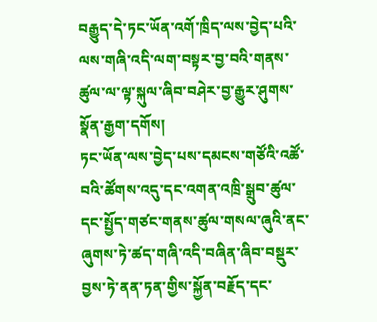བརྒྱུད་དེ་ཏང་ཡོན་འགོ་ཁྲིད་ལས་བྱེད་པའི་ལས་གཞི་འདི་ལག་བསྟར་བྱ་བའི་གནས་ཚུལ་ལ་ལྟ་སྐུལ་ཞིབ་བཤེར་བྱ་རྒྱུར་ཤུགས་སྣོན་རྒྱག་དགོས།
ཏང་ཡོན་ལས་བྱེད་པས་དམངས་གཙོའི་འཚོ་བའི་ཚོགས་འདུ་དང་འགན་འཁྲི་སྒྲུབ་ཚུལ་དང་སྤྱོད་གཙང་གནས་ཚུལ་གསལ་ཞུའི་ནང་ཞུགས་ཏེ་ཚད་གཞི་འདི་བཞིན་ཞིབ་བསྡུར་བྱས་ཏེ་ནན་ཏན་གྱིས་སྐྱོན་བརྗོད་དང་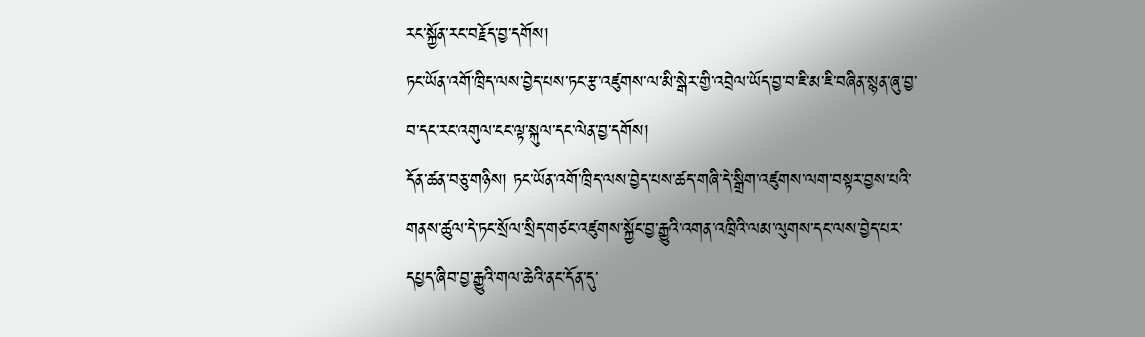རང་སྐྱོན་རང་བརྗོད་བྱ་དགོས།
ཏང་ཡོན་འགོ་ཁྲིད་ལས་བྱེད་པས་ཏང་རྩ་འཛུགས་ལ་མི་སྒེར་གྱི་འབྲེལ་ཡོད་བྱ་བ་ཇི་མ་ཇི་བཞིན་སྙན་ཞུ་བྱ་བ་དང་རང་འགུལ་ངང་ལྟ་སྐུལ་དང་ལེན་བྱ་དགོས།
དོན་ཚན་བཅུ་གཉིས། ཏང་ཡོན་འགོ་ཁྲིད་ལས་བྱེད་པས་ཚད་གཞི་དེ་སྒྲིག་འཛུགས་ལག་བསྟར་བྱས་པའི་གནས་ཚུལ་དེ་ཏང་སྲོལ་སྲིད་གཙང་འཛུགས་སྐྱོང་བྱ་རྒྱུའི་འགན་འཁྲིའི་ལམ་ལུགས་དང་ལས་བྱེད་པར་དཔྱད་ཞིབ་བྱ་རྒྱུའི་གལ་ཆེའི་ནང་དོན་དུ་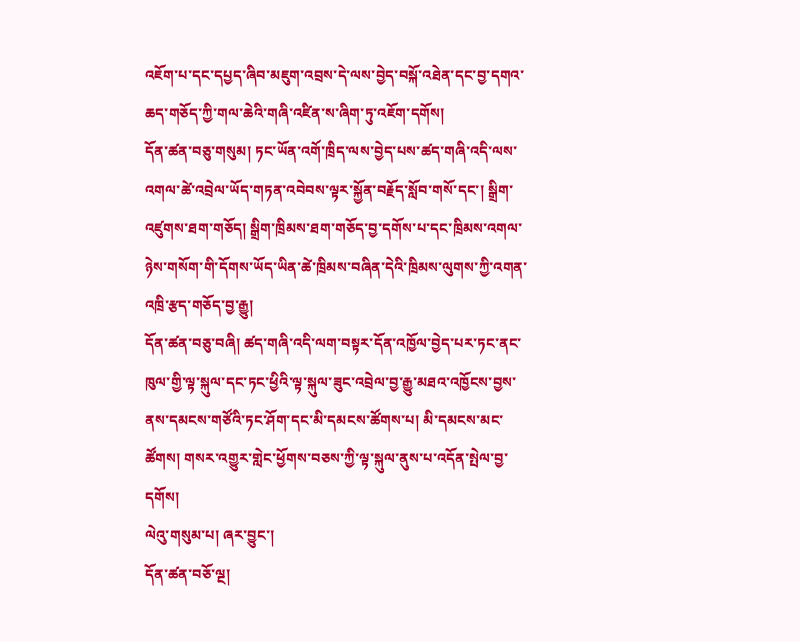འཇོག་པ་དང་དཔྱད་ཞིབ་མཇུག་འབྲས་དེ་ལས་བྱེད་བསྐོ་འཐེན་དང་བྱ་དགའ་ཆད་གཅོད་ཀྱི་གལ་ཆེའི་གཞི་འཛིན་ས་ཞིག་ཏུ་འཇོག་དགོས།
དོན་ཚན་བཅུ་གསུམ། ཏང་ཡོན་འགོ་ཁྲིད་ལས་བྱེད་པས་ཚད་གཞི་འདི་ལས་འགལ་ཚེ་འབྲེལ་ཡོད་གཏན་འབེབས་ལྟར་སྐྱོན་བརྗོད་སློབ་གསོ་དང་། སྒྲིག་འཛུགས་ཐག་གཅོད། སྒྲིག་ཁྲིམས་ཐག་གཅོད་བྱ་དགོས་པ་དང་ཁྲིམས་འགལ་ཉེས་གསོག་གི་དོགས་ཡོད་ཡིན་ཚེ་ཁྲིམས་བཞིན་དེའི་ཁྲིམས་ལུགས་ཀྱི་འགན་འཁྲི་རྩད་གཅོད་བྱ་རྒྱུ།
དོན་ཚན་བཅུ་བཞི། ཚད་གཞི་འདི་ལག་བསྟར་དོན་འཁྱོལ་བྱེད་པར་ཏང་ནང་ཁུལ་གྱི་ལྟ་སྐུལ་དང་ཏང་ཕྱིའི་ལྟ་སྐུལ་ཟུང་འབྲེལ་བྱ་རྒྱུ་མཐའ་འཁྱོངས་བྱས་ནས་དམངས་གཙོའི་ཏང་ཤོག་དང་མི་དམངས་ཚོགས་པ། མི་དམངས་མང་ཚོགས། གསར་འགྱུར་གླེང་ཕྱོགས་བཅས་ཀྱི་ལྟ་སྐུལ་ནུས་པ་འདོན་སྤེལ་བྱ་དགོས།
ལེའུ་གསུམ་པ། ཞར་བྱུང་།
དོན་ཚན་བཅོ་ལྔ།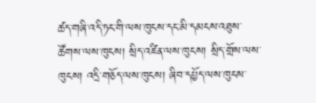ཚད་གཞི་འདི་ཏང་གི་ལས་ཁུངས་དང་མི་དམངས་འཐུས་ཚོགས་ལས་ཁུངས། སྲིད་འཛིན་ལས་ཁུངས། སྲིད་གྲོས་ལས་ཁུངས། འདྲི་གཅོད་ལས་ཁུངས། ཞིབ་དཔྱོད་ལས་ཁུངས་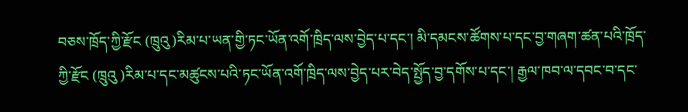བཅས་ཁྲོད་ཀྱི་རྫོང (ཁྲུའུ )རིམ་པ་ཡན་གྱི་ཏང་ཡོན་འགོ་ཁྲིད་ལས་བྱེད་པ་དང་། མི་དམངས་ཚོགས་པ་དང་བྱ་གཞག་ཚན་པའི་ཁྲོད་ཀྱི་རྫོང (ཁྲུའུ )རིམ་པ་དང་མཚུངས་པའི་ཏང་ཡོན་འགོ་ཁྲིད་ལས་བྱེད་པར་བེད་སྤྱོད་བྱ་དགོས་པ་དང་། རྒྱལ་ཁབ་ལ་དབང་བ་དང་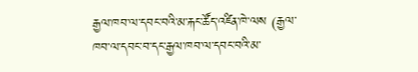རྒྱལ་ཁབ་ལ་དབང་བའི་མ་རྐང་ཚོད་འཛིན་ཁེ་ལས (རྒྱལ་ཁབ་ལ་དབང་བ་དང་རྒྱལ་ཁབ་ལ་དབང་བའི་མ་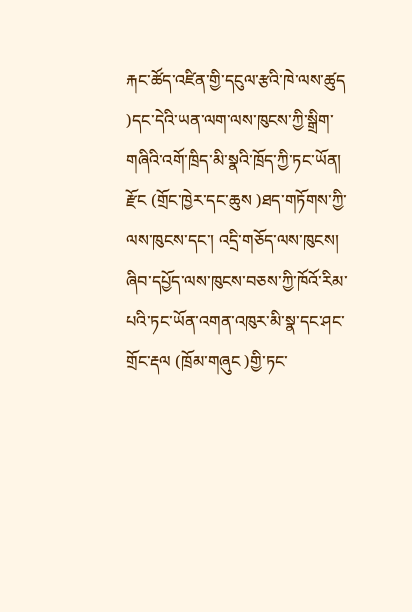རྐང་ཚོད་འཛིན་གྱི་དངུལ་རྩའི་ཁེ་ལས་ཚུད )དང་དེའི་ཡན་ལག་ལས་ཁུངས་ཀྱི་སྒྲིག་གཞིའི་འགོ་ཁྲིད་མི་སྣའི་ཁྲོད་ཀྱི་ཏང་ཡོན། རྫོང (གྲོང་ཁྱེར་དང་ཆུས )ཐད་གཏོགས་ཀྱི་ལས་ཁུངས་དང་། འདྲི་གཅོད་ལས་ཁུངས། ཞིབ་དཔྱོད་ལས་ཁུངས་བཅས་ཀྱི་ཁོའོ་རིམ་པའི་ཏང་ཡོན་འགན་འཁུར་མི་སྣ་དང་ཤང་གྲོང་རྡལ (ཁྲོམ་གཞུང )གྱི་ཏང་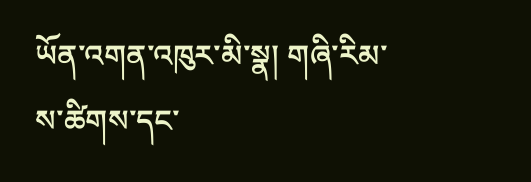ཡོན་འགན་འཁུར་མི་སྣ། གཞི་རིམ་ས་ཚིགས་དང་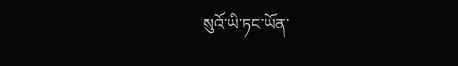སུའོ་ཡི་ཏང་ཡོན་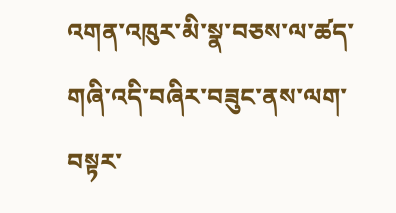འགན་འཁུར་མི་སྣ་བཅས་ལ་ཚད་གཞི་འདི་བཞིར་བཟུང་ནས་ལག་བསྟར་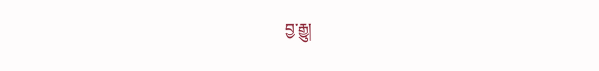བྱ་རྒྱུ།